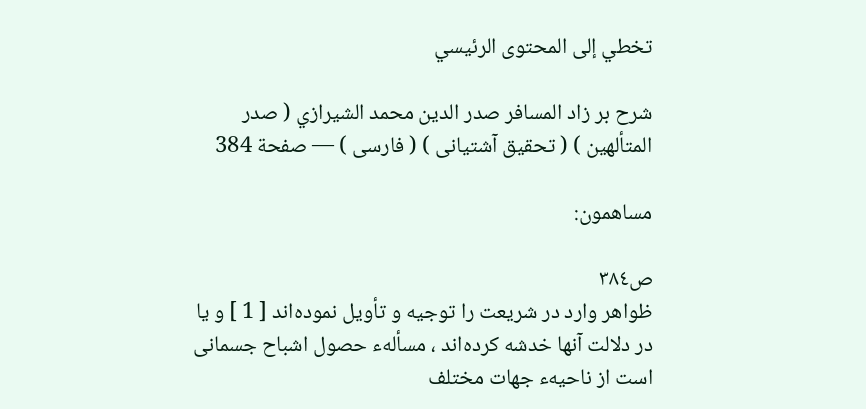تخطي إلى المحتوى الرئيسي

شرح بر زاد المسافر صدر الدين محمد الشيرازي ( صدر المتألهين ) ( تحقيق آشتيانى ) ( فارسى ) — صفحة 384

مساهمون:

ص٣٨٤
ظواهر وارد در شريعت را توجيه و تأويل نموده‌اند [ 1 ] و يا در دلالت آنها خدشه كرده‌اند ، مسألهء حصول اشباح جسمانى است از ناحيهء جهات مختلف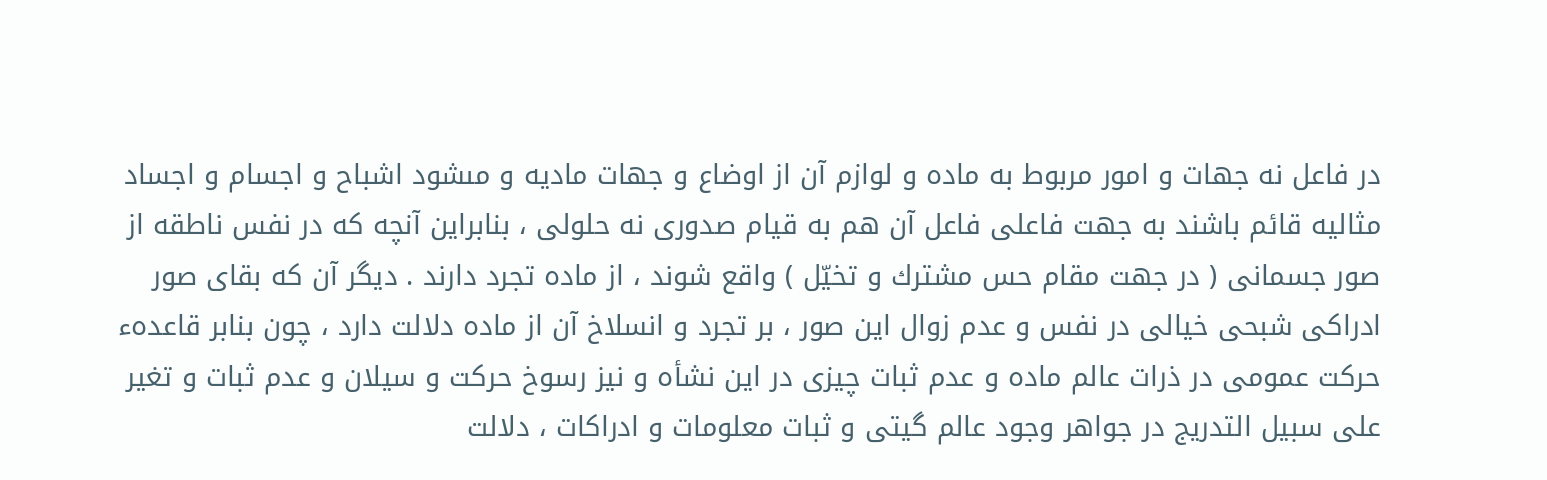در فاعل نه جهات و امور مربوط به ماده و لوازم آن از اوضاع و جهات ماديه و مىشود اشباح و اجسام و اجساد مثاليه قائم باشند به جهت فاعلى فاعل آن هم به قيام صدورى نه حلولى ، بنابراين آنچه كه در نفس ناطقه از صور جسمانى ( در جهت مقام حس مشترك و تخيّل ) واقع شوند ، از ماده تجرد دارند . ديگر آن كه بقاى صور ادراكى شبحى خيالى در نفس و عدم زوال اين صور ، بر تجرد و انسلاخ آن از ماده دلالت دارد ، چون بنابر قاعدهء حركت عمومى در ذرات عالم ماده و عدم ثبات چيزى در اين نشأه و نيز رسوخ حركت و سيلان و عدم ثبات و تغير على سبيل التدريج در جواهر وجود عالم گيتى و ثبات معلومات و ادراكات ، دلالت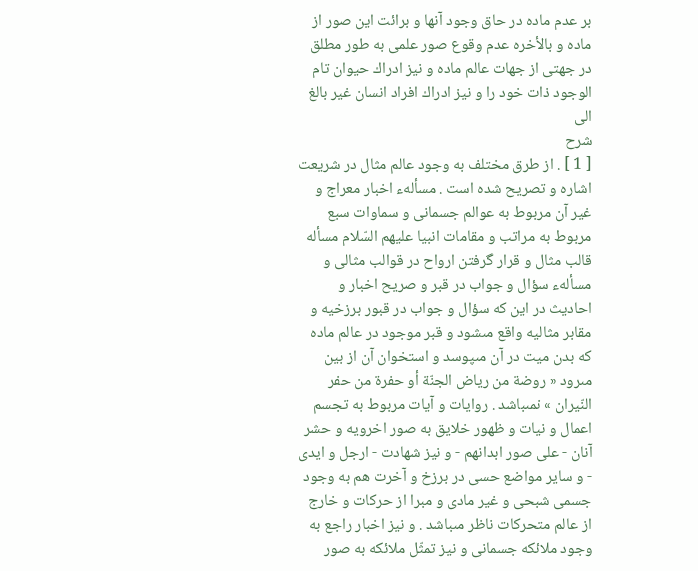بر عدم ماده در حاق وجود آنها و برائت اين صور از ماده و بالأخره عدم وقوع صور علمى به طور مطلق در جهتى از جهات عالم ماده و نيز ادراك حيوان تام الوجود ذات خود را و نيز ادراك افراد انسان غير بالغ الى
شرح
[ 1 ] . از طرق مختلف به وجود عالم مثال در شريعت اشاره و تصريح شده است . مسألهء اخبار معراج و غير آن مربوط به عوالم جسمانى و سماوات سبع مربوط به مراتب و مقامات انبيا عليهم السّلام مسأله قالب مثال و قرار گرفتن ارواح در قوالب مثالى و مسألهء سؤال و جواب در قبر و صريح اخبار و احاديث در اين كه سؤال و جواب در قبور برزخيه و مقابر مثاليه واقع مىشود و قبر موجود در عالم ماده كه بدن ميت در آن مىپوسد و استخوان آن از بين مىرود « روضة من رياض الجنّة أو حفرة من حفر النّيران » نمىباشد . روايات و آيات مربوط به تجسم اعمال و نيات و ظهور خلايق به صور اخرويه و حشر آنان - على صور ابدانهم - و نيز شهادت - ارجل و ايدى - و ساير مواضع حسى در برزخ و آخرت هم به وجود جسمى شبحى و غير مادى و مبرا از حركات و خارج از عالم متحركات ناظر مىباشد . و نيز اخبار راجع به وجود ملائكه جسمانى و نيز تمثّل ملائكه به صور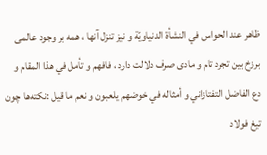ظاهر عند الحواس في النشأة الدنياويّة و نيز تنزل آنها ، همه بر وجود عالمى برزخ بين تجرد تام و مادى صرف دلالت دارد ، فافهم و تأمل في هذا المقام و دع الفاضل التفتازاني و أمثاله في خوضهم يلعبون و نعم ما قيل :نكته‌ها چون تيغ فولاد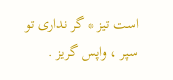است تيز * گر ندارى تو سپر ، واپس گريز .